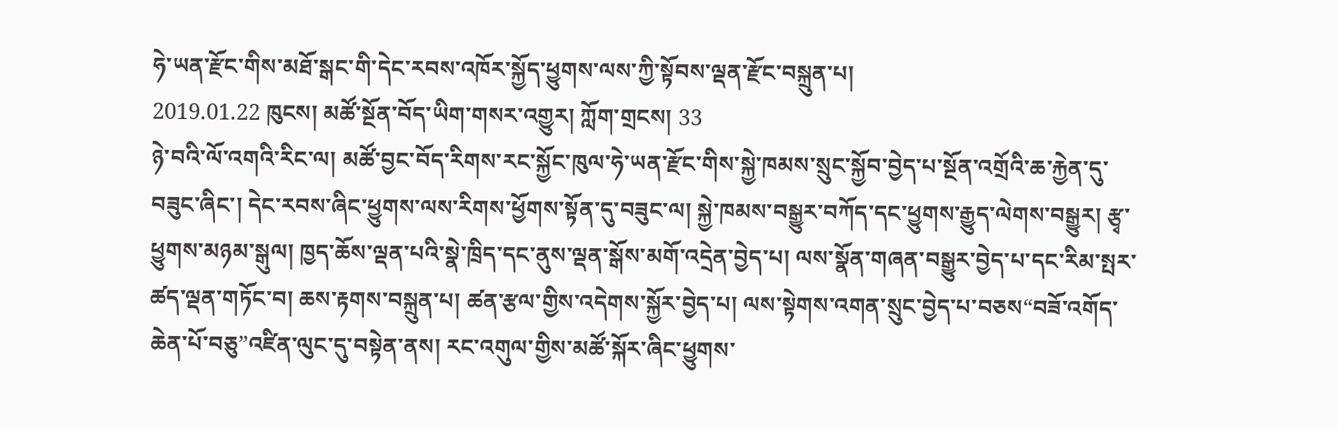ཧེ་ཡན་རྫོང་གིས་མཐོ་སྒང་གི་དེང་རབས་འཁོར་སྐྱོད་ཕྱུགས་ལས་ཀྱི་སྟོབས་ལྡན་རྫོང་བསྐྲུན་པ།
2019.01.22 ཁུངས། མཚོ་སྔོན་བོད་ཡིག་གསར་འགྱུར། ཀློག་གྲངས། 33
ཉེ་བའི་ལོ་འགའི་རིང་ལ། མཚོ་བྱང་བོད་རིགས་རང་སྐྱོང་ཁུལ་ཧེ་ཡན་རྫོང་གིས་སྐྱེ་ཁམས་སྲུང་སྐྱོབ་བྱེད་པ་སྔོན་འགྲོའི་ཆ་རྐྱེན་དུ་བཟུང་ཞིང་། དེང་རབས་ཞིང་ཕྱུགས་ལས་རིགས་ཕྱོགས་སྟོན་དུ་བཟུང་ལ། སྐྱེ་ཁམས་བསྒྱུར་བཀོད་དང་ཕྱུགས་རྒྱུད་ལེགས་བསྒྱུར། རྩྭ་ཕྱུགས་མཉམ་སྒུལ། ཁྱད་ཆོས་ལྡན་པའི་སྣེ་ཁྲིད་དང་ནུས་ལྡན་སྒོས་མགོ་འདྲེན་བྱེད་པ། ལས་སྣོན་གཞན་བསྒྱུར་བྱེད་པ་དང་རིམ་སྤར་ཚད་ལྡན་གཏོང་བ། ཆས་རྟགས་བསྐྲུན་པ། ཚན་རྩལ་གྱིས་འདེགས་སྐྱོར་བྱེད་པ། ལས་སྟེགས་འགན་སྲུང་བྱེད་པ་བཅས“བཟོ་འགོད་ཆེན་པོ་བཅུ”འཛིན་ལུང་དུ་བསྟེན་ནས། རང་འགུལ་གྱིས་མཚོ་སྐོར་ཞིང་ཕྱུགས་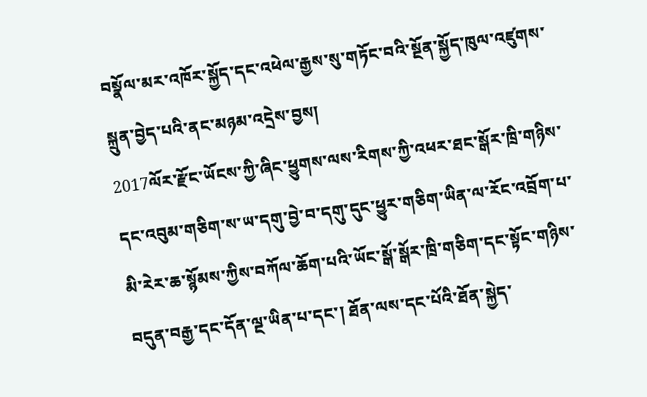བསྣོལ་མར་འཁོར་སྐྱོད་དང་འཕེལ་རྒྱས་སུ་གཏོང་བའི་སྔོན་སྐྱོད་ཁུལ་འཛུགས་སྐྲུན་བྱེད་པའི་ནང་མཉམ་འདྲེས་བྱས།
2017ལོར་རྫོང་ཡོངས་ཀྱི་ཞིང་ཕྱུགས་ལས་རིགས་ཀྱི་འཕར་ཐང་སྒོར་ཁྲི་གཉིས་དང་འབུམ་གཅིག་ས་ཡ་དགུ་བྱེ་བ་དགུ་དུང་ཕྱུར་གཅིག་ཡིན་ལ་རོང་འབྲོག་པ་མི་རེར་ཆ་སྙོམས་ཀྱིས་བཀོལ་ཆོག་པའི་ཡོང་སྒོ་སྒོར་ཁྲི་གཅིག་དང་སྟོང་གཉིས་བདུན་བརྒྱ་དང་དོན་ལྔ་ཡིན་པ་དང་། ཐོན་ལས་དང་པོའི་ཐོན་སྐྱེད་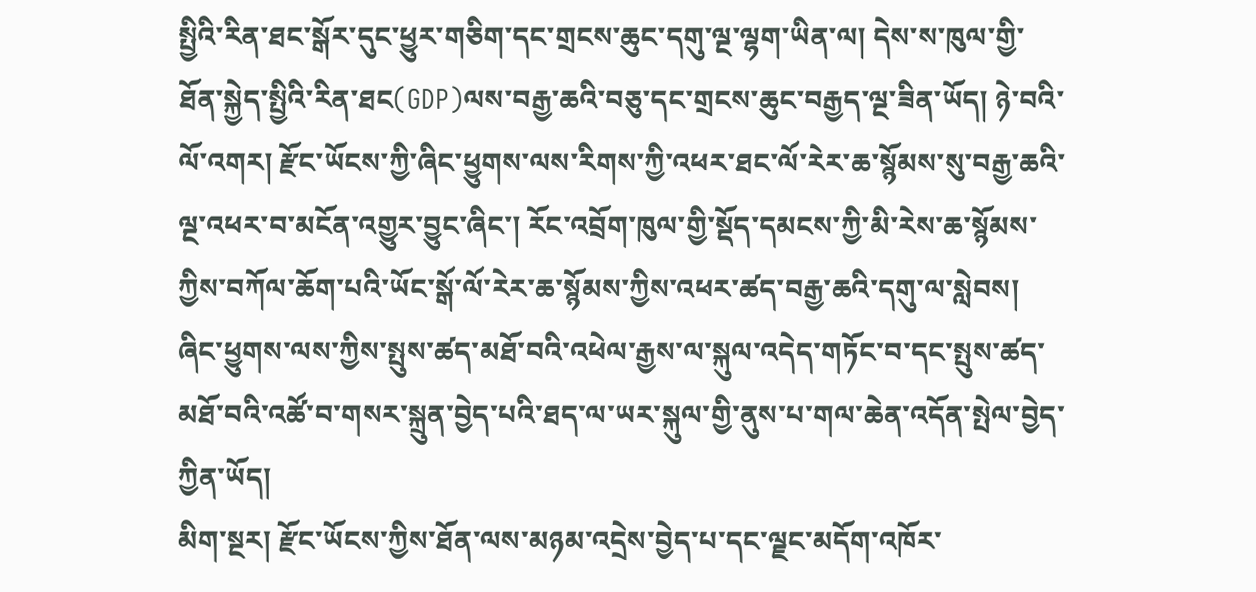སྤྱིའི་རིན་ཐང་སྒོར་དུང་ཕྱུར་གཅིག་དང་གྲངས་ཆུང་དགུ་ལྔ་ལྷག་ཡིན་ལ། དེས་ས་ཁུལ་གྱི་ཐོན་སྐྱེད་སྤྱིའི་རིན་ཐང(GDP)ལས་བརྒྱ་ཆའི་བཅུ་དང་གྲངས་ཆུང་བརྒྱད་ལྔ་ཟིན་ཡོད། ཉེ་བའི་ལོ་འགར། རྫོང་ཡོངས་ཀྱི་ཞིང་ཕྱུགས་ལས་རིགས་ཀྱི་འཕར་ཐང་ལོ་རེར་ཆ་སྙོམས་སུ་བརྒྱ་ཆའི་ལྔ་འཕར་བ་མངོན་འགྱུར་བྱུང་ཞིང་། རོང་འབྲོག་ཁུལ་གྱི་སྡོད་དམངས་ཀྱི་མི་རེས་ཆ་སྙོམས་ཀྱིས་བཀོལ་ཆོག་པའི་ཡོང་སྒོ་ལོ་རེར་ཆ་སྙོམས་ཀྱིས་འཕར་ཚད་བརྒྱ་ཆའི་དགུ་ལ་སླེབས། ཞིང་ཕྱུགས་ལས་ཀྱིས་སྤུས་ཚད་མཐོ་བའི་འཕེལ་རྒྱས་ལ་སྐུལ་འདེད་གཏོང་བ་དང་སྤུས་ཚད་མཐོ་བའི་འཚོ་བ་གསར་སྐྲུན་བྱེད་པའི་ཐད་ལ་ཡར་སྐུལ་གྱི་ནུས་པ་གལ་ཆེན་འདོན་སྤེལ་བྱེད་ཀྱིན་ཡོད།
མིག་སྔར། རྫོང་ཡོངས་ཀྱིས་ཐོན་ལས་མཉམ་འདྲེས་བྱེད་པ་དང་ལྗང་མདོག་འཁོར་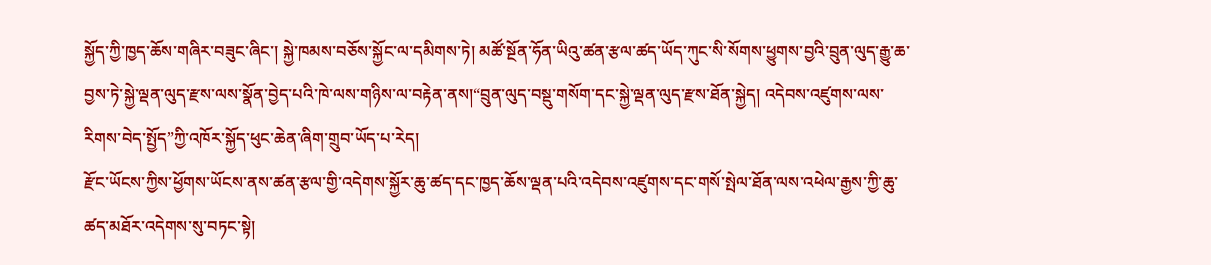སྐྱོད་ཀྱི་ཁྱད་ཆོས་གཞིར་བཟུང་ཞིང་། སྐྱེ་ཁམས་བཅོས་སྐྱོང་ལ་དམིགས་ཏེ། མཚོ་སྔོན་ཧོན་ཡིའུ་ཚན་རྩལ་ཚད་ཡོད་ཀུང་སི་སོགས་ཕྱུགས་བྱའི་བྲུན་ལུད་རྒྱུ་ཆ་བྱས་ཏེ་སྐྱེ་ལྡན་ལུད་རྫས་ལས་སྣོན་བྱེད་པའི་ཁེ་ལས་གཉིས་ལ་བརྟེན་ནས།“བྲུན་ལུད་བསྡུ་གསོག་དང་སྐྱེ་ལྡན་ལུད་རྫས་ཐོན་སྐྱེད། འདེབས་འཛུགས་ལས་རིགས་བེད་སྤྱོད”ཀྱི་འཁོར་སྐྱོད་ཕུང་ཆེན་ཞིག་གྲུབ་ཡོད་པ་རེད།
རྫོང་ཡོངས་ཀྱིས་ཕྱོགས་ཡོངས་ནས་ཚན་རྩལ་གྱི་འདེགས་སྐྱོར་ཆུ་ཚད་དང་ཁྱད་ཆོས་ལྡན་པའི་འདེབས་འཛུགས་དང་གསོ་སྤེལ་ཐོན་ལས་འཕེལ་རྒྱས་ཀྱི་ཆུ་ཚད་མཐོར་འདེགས་སུ་བཏང་སྟེ།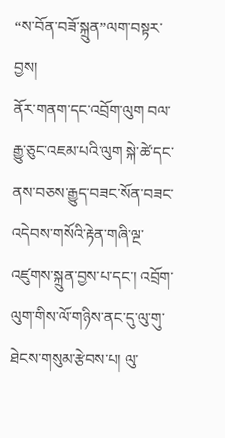“ས་བོན་བཟོ་སྐྲུན”ལག་བསྟར་བྱས།
ནོར་གནག་དང་འབྲོག་ལུག བལ་རྒྱུ་ཅུང་འཇམ་པའི་ལུག སྐེ་ཚེ་དང་ནས་བཅས་རྒྱུད་བཟང་སོན་བཟང་འདེབས་གསོའི་རྟེན་གཞི་ལྔ་འཛུགས་སྐྲུན་བྱས་པ་དང་། འབྲོག་ལུག་གིས་ལོ་གཉིས་ནང་དུ་ལུ་གུ་ཐེངས་གསུམ་རྩེབས་པ། ལུ་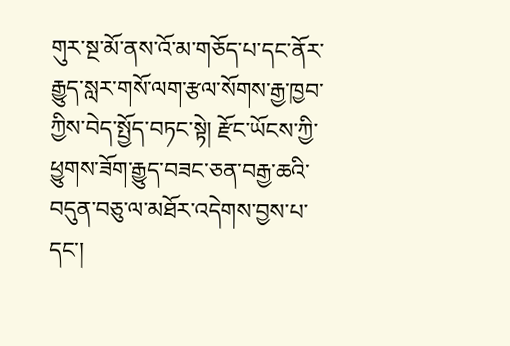གུར་སྔ་མོ་ནས་འོ་མ་གཅོད་པ་དང་ནོར་རྒྱུད་སླར་གསོ་ལག་རྩལ་སོགས་རྒྱ་ཁྱབ་ཀྱིས་བེད་སྤྱོད་བཏང་སྟེ། རྫོང་ཡོངས་ཀྱི་ཕྱུགས་ཟོག་རྒྱུད་བཟང་ཅན་བརྒྱ་ཆའི་བདུན་བཅུ་ལ་མཐོར་འདེགས་བྱས་པ་དང་།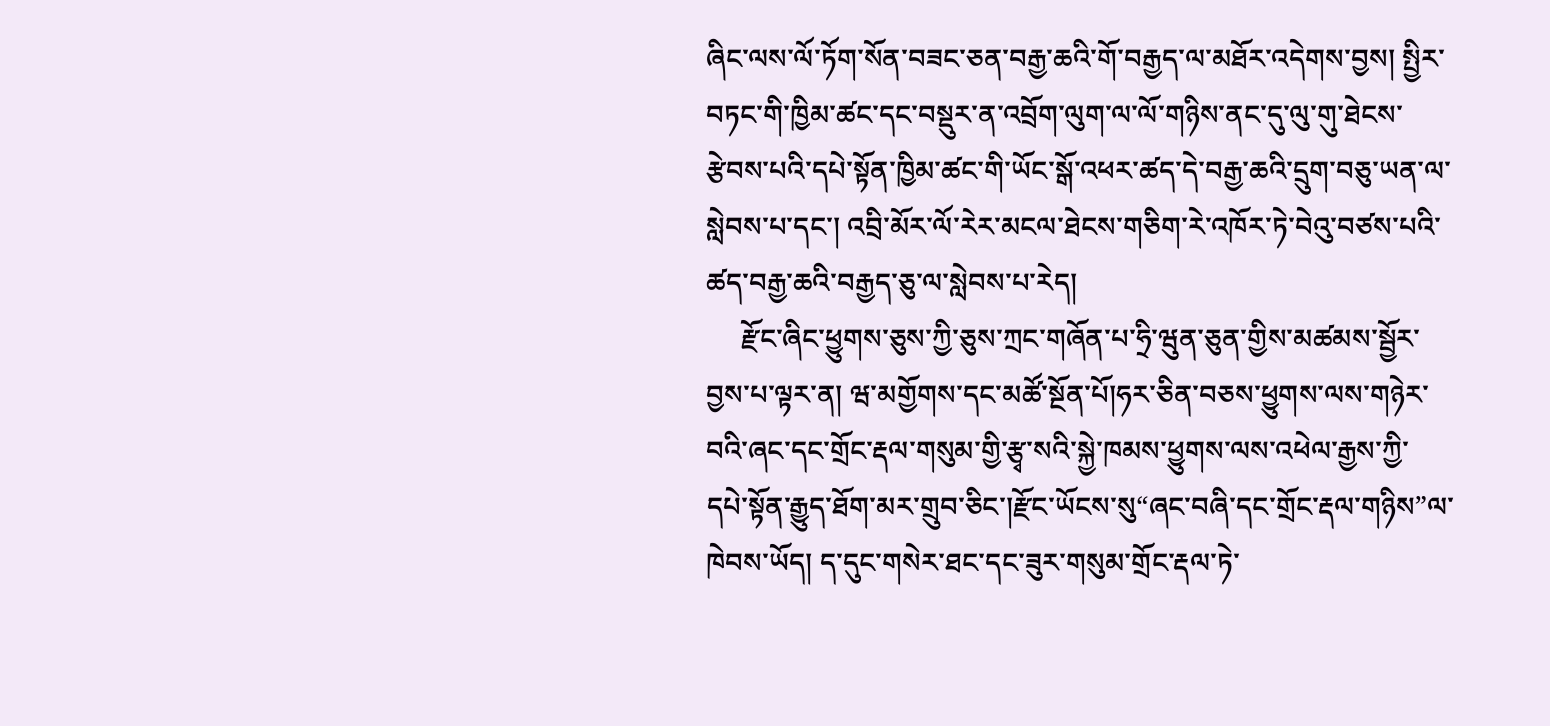ཞིང་ལས་ལོ་ཏོག་སོན་བཟང་ཅན་བརྒྱ་ཆའི་གོ་བརྒྱད་ལ་མཐོར་འདེགས་བྱས། སྤྱིར་བཏང་གི་ཁྱིམ་ཚང་དང་བསྡུར་ན་འབྲོག་ལུག་ལ་ལོ་གཉིས་ནང་དུ་ལུ་གུ་ཐེངས་རྩེབས་པའི་དཔེ་སྟོན་ཁྱིམ་ཚང་གི་ཡོང་སྒོ་འཕར་ཚད་དེ་བརྒྱ་ཆའི་དྲུག་བཅུ་ཡན་ལ་སླེབས་པ་དང་། འབྲི་མོར་ལོ་རེར་མངལ་ཐེངས་གཅིག་རེ་འཁོར་ཏེ་བེའུ་བཙས་པའི་ཚད་བརྒྱ་ཆའི་བརྒྱད་ཅུ་ལ་སླེབས་པ་རེད།
     རྫོང་ཞིང་ཕྱུགས་ཅུས་ཀྱི་ཅུས་ཀྲང་གཞོན་པ་ཧྲི་ཝུན་ཅུན་གྱིས་མཚམས་སྦྱོར་བྱས་པ་ལྟར་ན། ཝ་མགྱོགས་དང་མཚོ་སྔོན་པོ།ཧར་ཅིན་བཅས་ཕྱུགས་ལས་གཉེར་བའི་ཞང་དང་གྲོང་རྡལ་གསུམ་གྱི་རྩྭ་སའི་སྐྱེ་ཁམས་ཕྱུགས་ལས་འཕེལ་རྒྱས་ཀྱི་དཔེ་སྟོན་རྒྱུད་ཐོག་མར་གྲུབ་ཅིང་།རྫོང་ཡོངས་སུ“ཞང་བཞི་དང་གྲོང་རྡལ་གཉིས”ལ་ཁེབས་ཡོད། ད་དུང་གསེར་ཐང་དང་ཟུར་གསུམ་གྲོང་རྡལ་ཏེ་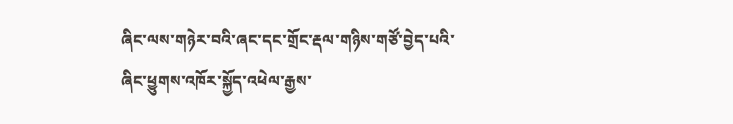ཞིང་ལས་གཉེར་བའི་ཞང་དང་གྲོང་རྡལ་གཉིས་གཙོ་བྱེད་པའི་ཞིང་ཕྱུགས་འཁོར་སྐྱོད་འཕེལ་རྒྱས་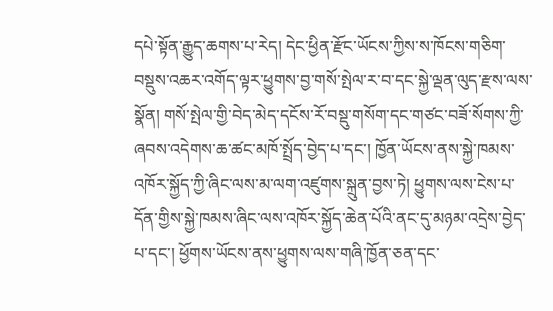དཔེ་སྟོན་རྒྱུད་ཆགས་པ་རེད། དེང་ཕྱིན་རྫོང་ཡོངས་ཀྱིས་ས་ཁོངས་གཅིག་བསྡུས་འཆར་འགོད་ལྟར་ཕྱུགས་བྱ་གསོ་སྤེལ་ར་བ་དང་སྐྱེ་ལྡན་ལུད་རྫས་ལས་སྣོན། གསོ་སྤེལ་གྱི་བེད་མེད་དངོས་རོ་བསྡུ་གསོག་དང་གཙང་བཟོ་སོགས་ཀྱི་ཞབས་འདེགས་ཆ་ཚང་མཁོ་སྤྲོད་བྱེད་པ་དང་། ཁྱོན་ཡོངས་ནས་སྐྱེ་ཁམས་འཁོར་སྐྱོད་ཀྱི་ཞིང་ལས་མ་ལག་འཛུགས་སྐྲུན་བྱས་ཏེ། ཕྱུགས་ལས་ངེས་པ་དོན་གྱིས་སྐྱེ་ཁམས་ཞིང་ལས་འཁོར་སྐྱོད་ཆེན་པོའི་ནང་དུ་མཉམ་འདྲེས་བྱེད་པ་དང་། ཕྱོགས་ཡོངས་ནས་ཕྱུགས་ལས་གཞི་ཁྱོན་ཅན་དང་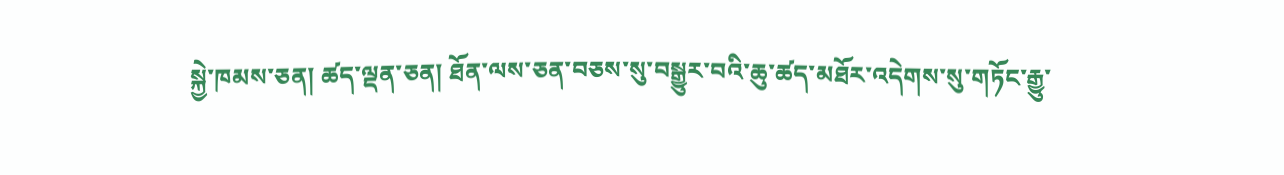སྐྱེ་ཁམས་ཅན། ཚད་ལྡན་ཅན། ཐོན་ལས་ཅན་བཅས་སུ་བསྒྱུར་བའི་ཆུ་ཚད་མཐོར་འདེགས་སུ་གཏོང་རྒྱུ་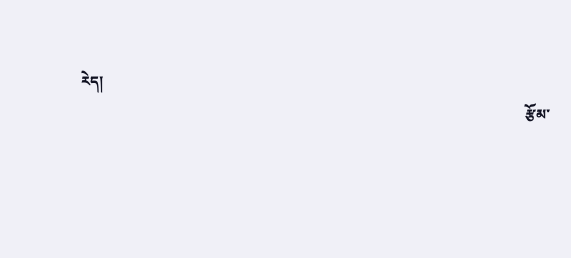རེད།
                                                                                                                          རྩོམ་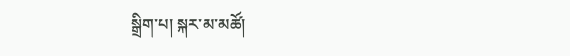སྒྲིག་པ། སྐར་མ་མཚོ།